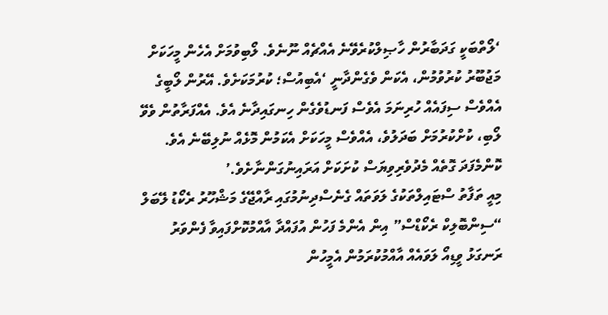‘ލޯތްބަކީ ގަދަބާރުން ހާޞިލްކުރެވޭނެ އެއްޗެއް ނޫނެވެ. ލޯބިވުމަށް އެހެން މީހަކަށް މަޖުބޫރު ކުރުވުމުން، އެކަން ވެގެންދާނީ ‘އެބިއުސް؛ ކުރުމަކަށެވެ. އޭރުން ލޯބީގެ އެއްވެސް ސިފައެއް ހުރިނަމަ އެވެސް ފަނޑުވެގެން ހިނގައިދާނެ އެވެ. އެއްފަރާތުން ވެވޭ ލޯބި، ކުށްކުރުމަށް ބަދަލުވެ، އެއްވެސް މީހަކަށް އެކަމުން މޮޅެއް ނުލިބޭނެ އެވެ. ކޮންމެފަދަ ގޮތެއް މެދުވެރިވިޔަސް ކުށަކަށް އަރައިނުގަންނާށެވެ.’
މިއީ ތަފާތު ސްޓައިލްތަކުގެ ލަވަތައް ގެނެސްދިނުމުގައި ރާއްޖޭގެ މަޝްހޫރު ރެކޯޑު ލޭބަލް “ސިންބޮލިކް ރެކޯޑްސް” އިން އެންމެ ފަހުން އުފައްދާ އާއްމުކޮށްފައިވާ ފެންވަރު ރަނގަޅު ވީޑިއޯ ލަވައެއް އާއްމުކުރަމުން އެމީހުން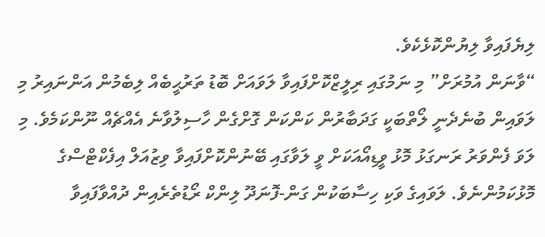ލިޔެފައިވާ ލިޔުންކޮޅެކެވެ.
“ވާނަން އުމުރަށް” މި ނަމުގައި ރިލީޒްކޮށްފައިވާ ލަވައަށް ބޮޑު ތަރުޙީބެއް ލިބެމުން އަންނައިރު މި ލަވައިން ބުނެދެނީ ލޯތްބަކީ ގަދަބާރުން ކަންކަން ގޮށްގެން ހާސިލުވާނެ އެއްޗެއް ނޫންކަމެވެ. މި ލަވަ ފެންވަރު ރަނގަޅު މޮޅު ވީޑިއޯއަކަށް ވީ ލަވާގައި ބޭނުންކޮށްފައިވާ ވިޒުއަލް އިފެކްޓްސްގެ މޮޅުކަމުންނެވެ. ލަވައިގެ ވަކި ހިސާބަކުން ގަން-ފޮނަދޫ ލިންކް ރޯޑުތެރެއިން ދުއްވާފައިވާ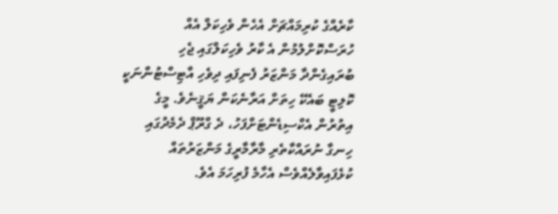ކާރެއްގެ ކުރިމައްޗަށް އެހެން ވެހިކަލް އެއް ހުރަސްކޮށްލުމުން އެ ކާރު ވެހިކަލްގައި ޖެހި ބުރައިގެންދާ މަންޒަރު ފެނިފައި ދިވެހި އާޓިސްޓުންނަކީ ކޮލިޓީ ބައެކޭ ހިތަށް އަރާނެކަން ޔަޤީނެވެ. މީގެ އިތުރުން އެކްސިޑެންޓަށްފަހު، ދެ ގްރޫޕް ދެމެދުގައި ހިނގާ ނުރައްކާތެރި މާރާމާރީގެ މަންޒަރުތައް ކުޅެފައިވާލެއްވެސް އެހާމެ ފުރިހަމަ އެވެ.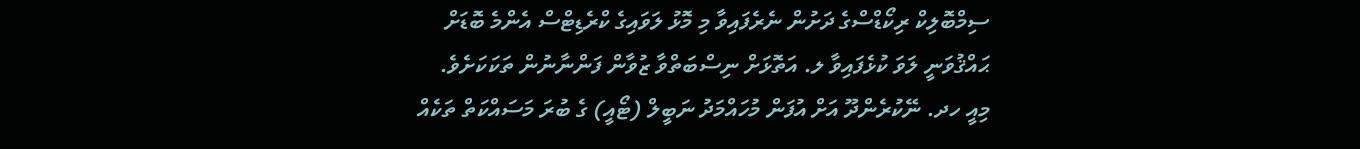ސިމްބޮލިކް ރިކޯޑްސްގެ ދަށުން ނެރެފައިވާ މި މޮޅު ލަވައިގެ ކްރެޑިޓްސް އެންމެ ބޮޑަށް ޙައްޤުވަނީ ލަވަ ކުޅެފައިވާ ލ. އަތޮޅަށް ނިސްބަތްވާ ޒުވާން ފަންނާނުން ތަކަކަށެވެ. މިއީ ހދ. ނޭކުރެންދޫ އަށް އުފަން މުހައްމަދު ނަބީލް (ޓޯއީ) ގެ ބުރަ މަސައްކަތް ތަކެއް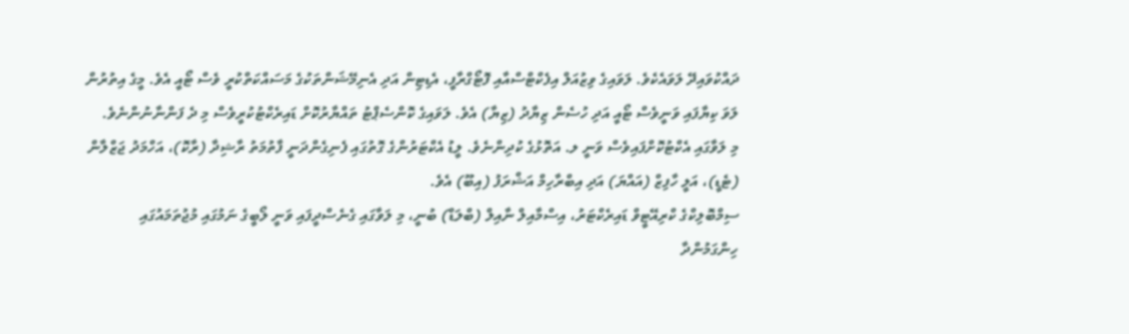ދައްކުވައިދޭ ލަވައެކެވެ. ލަވައިގެ ވިޒުއަލް އިފެކްޓްސްއާއި ފޮޓޯގްރާފީ، އެޑިޓިން އަދި އެނިމޭޝަންތަކުގެ މަސައްކަތްކުރީ ވެސް ޓޯއީ އެވެ. މީގެ އިތުރުން ލަވަ ކިޔާފައި ވަނީވެސް ޓޯއީ އަދި ހުސެން ޒިޔާދު (ޒިޔާ) އެވެ. ލަވައިގެ ކޮންސެޕްޓު ތައްޔާރުކޮށް ޑައިރެކްޓުކުރީވެސް މި ދެ ފަންނާނުންނެވެ.
މި ލަވާގައި އެކްޓުކޮށްފައިވެސް ވަނީ ލ. އަތޮޅުގެ ކުދިންނެވެ. ލީޑު އެކްޓަރުންގެ ގޮތުގައި ފެނިގެންދަނީ ފާތުމަތު ރާޝިދާ (ރާކޮ)، އަހްމަދު ޖަޒްލާން (ޓެޑީ)، އަލީ ހާފިޒް (އައްޔަ) އަދި އިބްރާހިމް އަޝްރަފު (އިބޫ) އެވެ.
ސިމްބޮލިކްގެ ކްރިއޭޓީވް ޑައިރެކްޓަރު، އިސްމާއިލް ނާއިލް (ބްލަޑް) ބުނީ، މި ލަވާގައި ގެނެސްދީފައި ވަނީ ލޯބީގެ ނަމުގައި މުޖުތަމައުގައި ހިންގަމުންދާ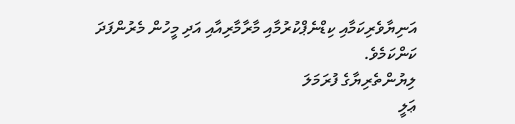އަނިޔާވެރިކަމާއި ކިޑްނެޕްކުރުމާއި މާރާމާރިއާއި އަދި މީހުން މެރުންފަދަ ކަންކަމެވެ.
ލިޔުންތެރިޔާގެ ފުރަމަލަ
ޢަލީ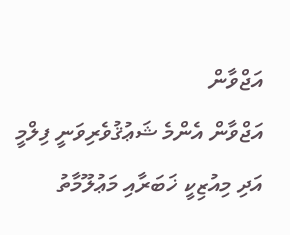އަޖްވާން
އަޖްވާން އެންމެ ޝަޢުޤުވެރިވަނީ ފިލްމީ އަދި މިއުޒިކީ ޚަބަރާއި މަޢުލޫމާތު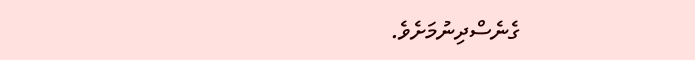ގެނެސްދިނުމަށެވެ.